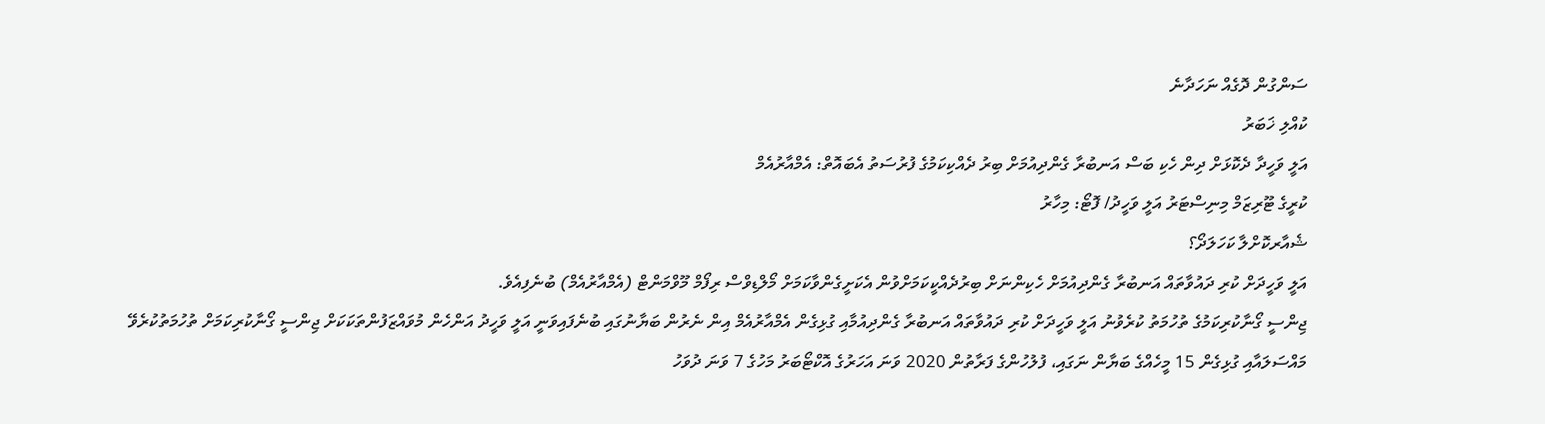ސަންގުން ދޮގެއް ނަހަދާނެ
ކުއްލި ޚަބަރު
އަލީ ވަހީދާ ދެކޮޅަށް ދިން ހެކި ބަސް އަނބުރާ ގެންދިއުމަށް ބިރު ދެއްކިކަމުގެ ފުރުސަތު އެބައޮތް: އެމްއާރުއެމް
ކުރީގެ ޓޫރިޒަމް މިނިސްޓަރު އަލީ ވަހީދު/ ފޮޓޯ: މިހާރު
ޝެއާރކޮށްލާ ކަހަލަދޯ؟
އަލީ ވަހީދަށް ކުރި ދައުވާތައް އަނބުރާ ގެންދިއުމަށް ހެކިންނަށް ބިރުދެއްކީކަމަށްވުން އެކަށީގެންވާކަމަށް މޯލްޑިވްސް ރިފޯމް މޫވްމަންޓް (އެމްއާރުއެމް) ބުނެފިއެވެ.
ޖިންސީ ގޯނާކުރިކަމުގެ ތުހުމަތު ކުރެވުނު އަލީ ވަހީދަށް ކުރި ދައުވާތައް އަނބުރާ ގެންދިއުމާއި ގުޅިގެން އެމްއާރުއެމް އިން ނެރުން ބަޔާނުގައި ބުނެފައިވަނީ އަލީ ވަހީދު އަންހެން މުވައްޒަފުންތަކަކަށް ޖިންސީ ގޯނާކުރިކަމަށް ތުހުމަތުކުރެވޭ މައްސަލައާއި ގުޅިގެން 15 މީހެއްގެ ބަޔާން ނަގައި، ފުލުހުންގެ ފަރާތުން 2020 ވަނަ އަހަރުގެ އޮކްޓޯބަރު މަހުގެ 7 ވަނަ ދުވަހު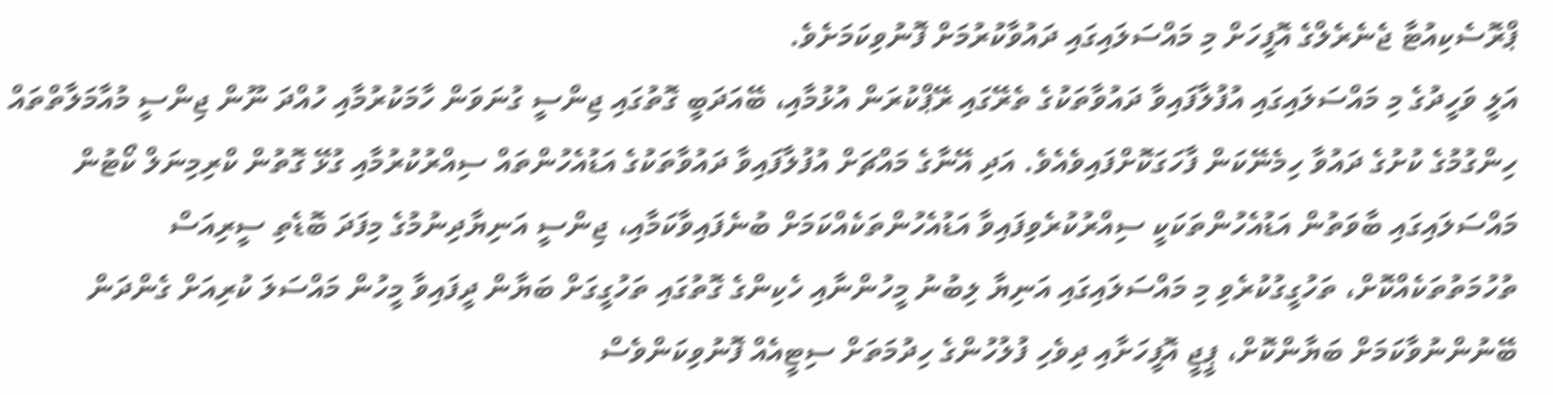ޕްރޮސެކިއުޓާ ޖެނެރެލްގެ އޮފީހަށް މި މައްސަލައިގައި ދައުވާކުރުމަށް ފޮނުވިކަމަށެވެ.
އަލީ ވަހީދުގެ މި މައްސަލައިގައި އުފުލާފައިވާ ދައުވާތަކުގެ ތެރޭގައި ރޭޕްކުރަން އުޅުމާއި، ބޭއަދަބީ ގޮތުގައި ޖިންސީ ގުނަވަން ހާމަކުރުމާއި ހުއްދަ ނޫން ޖިންސީ މުއާމަލާތްތައް ހިންގުމުގެ ކުށުގެ ދައުވާ ހިމެނޭކަން ފާހަގަކޮށްފައިވެއެވެ. އަދި އޭނާގެ މައްޗަށް އުފުލާފައިވާ ދައުވާތަކުގެ އަޑުއެހުންތައް ސިއްރުކުރުމާއި ގުޅޭ ގޮތުން ކްރިމިނަލް ކޯޓުން މައްސަލައިގައި ބާވަތުން އަޑުއެހުންތަކަކީ ސިއްރުކުރެވިފައިވާ އަޑުއެހުންތަކެއްކަމަށް ބުނެފައިވާކަމާއި، ޖިންސީ އަނިޔާދިނުމުގެ މިފަދަ ބޮޑެތި ސީރިއަސް ތުހުމަތުތަކެއްކޮށް، ތަހުގީގުކުރެވި މި މައްސަލައިގައި އަނިޔާ ލިބުނު މީހުންނާއި ހެކިންގެ ގޮތުގައި ތަހުގީގަށް ބަޔާން ދީފައިވާ މީހުން މައްސަލަ ކުރިއަށް ގެންދަން ބޭނުންނުވާކަމަށް ބަޔާންކޮށް، ޕީޖީ އޮފީހަށާއި ދިވެހި ފުލުހުންގެ ހިދުމަތަށް ސިޓީއެއް ފޮނުވިކަންވެސް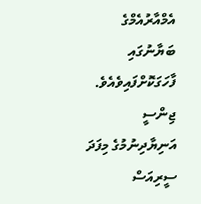އެމްއާރުއެމްގެ ބަޔާނުގައި ފާހަގަކޮށްފައިވެއެވެ.
ޖިންސީ އަނިޔާދިނުމުގެ މިފަދަ ސީރިއަސް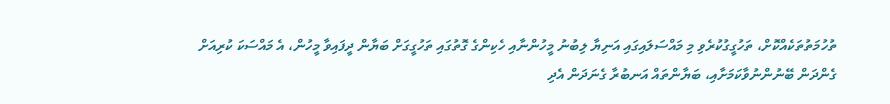ތުހުމަތުތަކެއްކޮށް، ތަހުގީގުކުރެވި މި މައްސަލައިގައި އަނިޔާ ލިބުނު މީހުންނާއި ހެކިންގެ ގޮތުގައި ތަހުގީގަށް ބަޔާން ދީފައިވާ މީހުން، އެ މައްސަކަ ކުރިއަށް ގެންދަން ބޭނުންނުވާކަމަށާއި، ބަޔާންތައް އަނބުރާ ގެނަދަން އެދި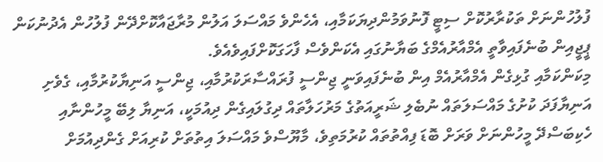ފުލުހުންނަށް ތަކުރާރުކޮށް ސިޓީ ފޮނުވަމުންދިޔަކަމާއި، އެހެންވެ މައްސަލަ އަލުން މުރާޖައާކޮށްދޭން ފުލުހުން އެދުނުކަން ޕީޖީއިން ބުނެފައިވާތީ އެމްއާރުއެމްގެ ބަޔާނުގައި އެކަންވެސް ފާހަގަކޮށްފައިވެއެވެ.
މިކަންކަމާއި ގުޅިގެން އެމްއާރުއެމް އިން ބުނެފައިވަނީ ޖިންސީ ފުރައްސާރަކުރުމާއި، ޖިންސީ އަނިޔާކުރުމާއި، ގެވެށި އަނިޔާފަދަ ކުށުގެ މައްސަލަތައް ނުބެލި ޝަރީއަތުގެ މަރުހަލާތައް ދިގުލައިގެން ދިއުމަކީ، އަނިޔާ ލިބޭ މީހުންނާއި ހެކިބަސްދޭ މީހުންނަށް ވަރަށް ބޮޑަ ފިއްތުތައް ކުރުމަތިވެ، މާޔޫސްވެ މައްސަލަ އިތުތަށް ކުރިއަށް ގެންދިއުމަށް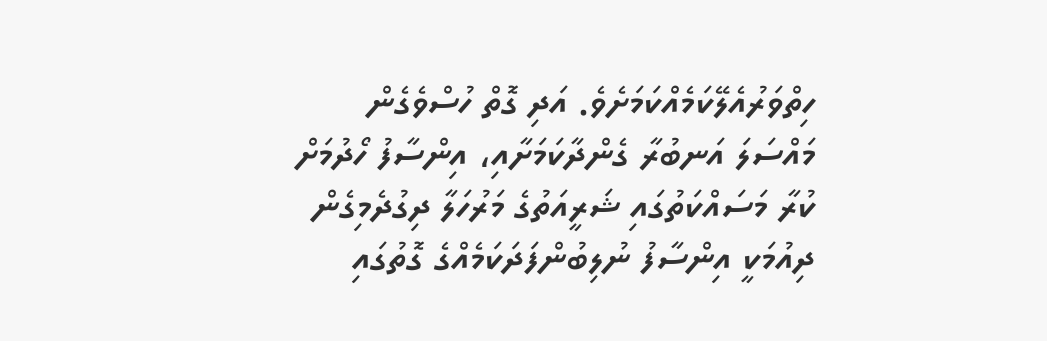ހިތްވަރުއެލޭކަމެއްކަމަށެވެ. އަދި ގޮތް ހުސްވެގެން މައްސަލަ އަނބުރާ ގެންދާކަމަށާއި، އިންސާފު ހޯދުމަށް ކުރާ މަސައްކަތުގައި ޝަރީއަތުގެ މަރުހަލާ ދިގުދެމިގެން ދިއުމަކީ އިންސާފު ނުލިބުންފަދަކަމެއްގެ ގޮތުގައި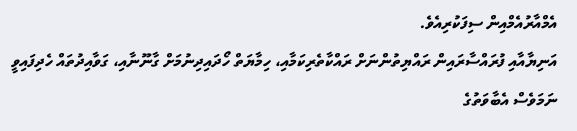އެމްއާރުއެމްއިން ސިފަކުރިއެވެ.
އަނިޔާއާއި ފުރައްސާރައިން ރައްޔިތުންނަށް ރައްކާތެރިކަމާއި، ހިމާޔަތް ހޯދައިދިނުމަށް ގާނޫނާއި، ގަވާއިދުތައް ހެދިފައިވީ ނަމަވެސް އެބާވަތުގެ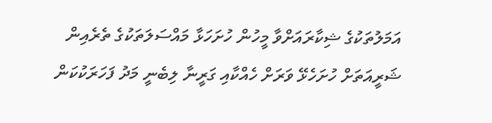އަމަލުތަކުގެ ޝިކާރައަށްވާ މީހުން ހުށަހަޅާ މައްސަލަތަކުގެ ތެރެއިން ޝަރީއަތަށް ހުށަހެޅޭ ވަރަށް ހެއްކާއި ގަރީނާ ލިބެނީ މަދު ފަހަރަކުކަން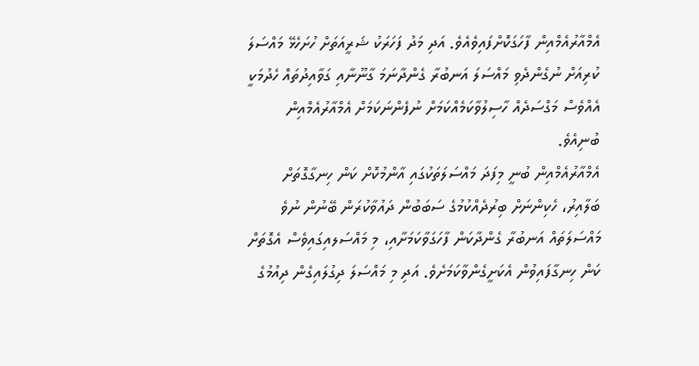އެމްއާރުއެމްއިން ފާހަގަކޮށްފައިވެއެވެ. އަދި މަދު ފަހަރަކު ޝަރީއަތަށް ހުށަހެޅޭ މައްސަލަ ކުރިއަށް ނުގެންދެވި މައްސަލަ އަނބުރާ ގެންދާނަމަ ގާނޫނާއި ގަވާއިދުތައް ހެދުމަކީ އެއްވެސް މަގްސަދެއް ހާސިލުވާކަމެއްކަމަށް ނުފެންނަކަމަށް އެމްއާރުއެމްއިން ބުނިއެވެ.
އެމްއާރުއެމްއިން ބުނީ މިފަދަ މައްސަލަތަކުގައި އާންމުކޮށް ކަން ހިނގާގޮތަށް ބަލާއިރު، ހެކިންނަށް ބިރުދެއްކުމުގެ ސަބަބުން ދައުވާކުރަން ބޭނުން ނުވެ މައްސަލަތައް އަނބުރާ ގެންދާކަން ފާހަގަވާކަމަށާއި، މި މައްސަލއިގައިވެސް އެގޮތަށް ކަން ހިނގާފައިވުން އެކަށީގެންވާކަމަށެވެ. އަދި މި މައްސަލަ ދިގުލައިގެން ދިއުމުގެ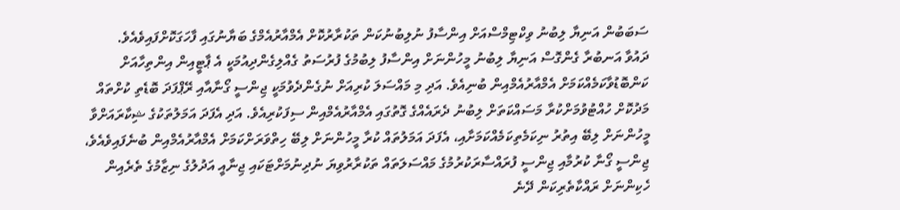ސަބަބުން އަނިޔާ ލިބުނު ވިކްޓިމްސްއަށް އިންސާފު ނުލިބުނުކަން ތަކުރާރުކޮށް އެމްއާރުއެމްގެ ބަޔާނުގައި ފާހަގަކޮށްފައިވެއެވެ.
ދައުވާ އަނބުރާ ގެންގޮސް އަނިޔާ ލިބުނު މީހުންނަށް އިންސާފު ލިބުމުގެ ފުރުސަތު ގެއްލިގެންދިއުމަކީ އެ ޕާޓީއިން އިންތިހާއަށް ކަންބޮޑުވާކަމެއްކަމަށް އެމްއާރުއެމްއިން ބުނިއެވެ. އަދި މި މައްސަލަ ކުރިއަށް ނުގެންދެވުމަކީ ޖިންސީ ގޯނާއާއި ރޭޕްފަދަ ބޮޑެތި ކުށްތައް މަދުކޮށް ހުއްޓުވުމަށްކުރާ މަސައްކަތަށް ލިބުނު ދެރައެއްގެ ގޮތުގައި އެމްއާރުއެމްއިން ސިފަކުރިއެވެ. އަދި އެފަދަ އަމަލުތަކުގެ ޝިކާރައަށްވާ މީހުންނަށް ލިބޭ އިތުރު ނިކަމެތިކަމެއްކަމަށާއި، އެފަދަ އަމަލުތައް ކުރާ މީހުންނަށް ލިބޭ ހިތްވަރަށްކަމަށް އެމްއާރުއެމްއިން ބުނެފައިވެއެވެ،
ޖިންސީ ގޯނާ ކުރުމާއި ޖިންސީ ފުރައްސާރަކުރުމުގެ މައްސަލަތައް ތަކުރާރުވިޔަ ނުދިނުމަށްޓަކައި ޖިނާއީ އަދުލުގެ ނިޒާމުގެ ތެރެއިން ހެކިންނަށް ރައްކާތެރިކަން ދޭނެ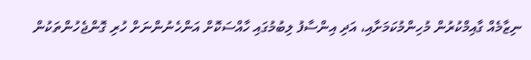ނިޒާމެއް ގާއިމްކުރުން މުހިންމުކަމަށާއި، އަދި އިންސާފު ލިބުމުގައި ހާއްސަކޮށް އަންހެނުންނަށް ހުރި ގޮންޖެހުންތަކުން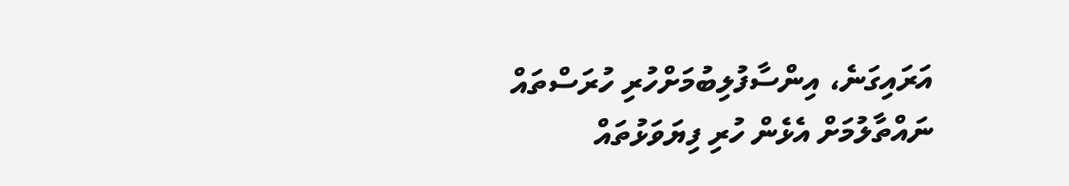އަރައިގަނެ، އިންސާފުލިބުމަށްހުރި ހުރަސްތައް ނައްތާލުމަށް އެޅެން ހުރި ފިޔަވަޅުތައް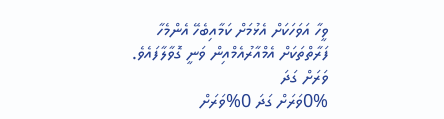ވީހާ އަވަހަކަށް އެޅުމަށް ކަމާއިބެހޭ އެންމެހާ ފަރާތްތަކަށް އެމްއާރުއެމްއިން ވަނީ ގޮވާލާފައެވެ.
ވަރަށް ގަދަ
0%ވަރަށް ގަދަ 0%ވަރަށް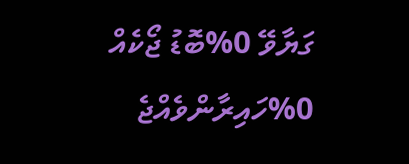ގަޔާވޭ 0%ބޮޑު ޖޯކެއް 0%ހައިރާންވެއްޖެ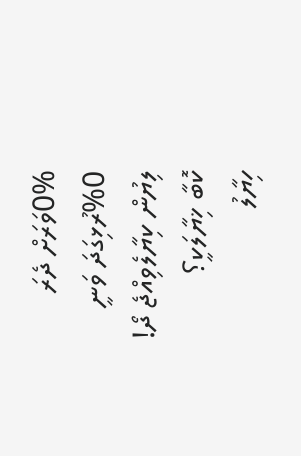0%ވަރަށް ދެރަ 0%ރުޅިގަދަ ވަނީ
ލިޔުން ކިޔާލެވިއްޖެ ދޯ! ކޮބާ ޚިޔާލަކީ؟
ހިޔާލު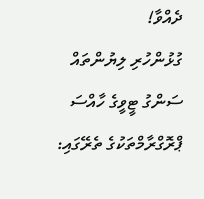ދެއްވާ!
ގުޅުންހުރި ލިޔުންތައް
ސަންގު ޓީވީގެ ހާއްސަ ޕްރޮގްރާމްތަކުގެ ތެރޭގައި: